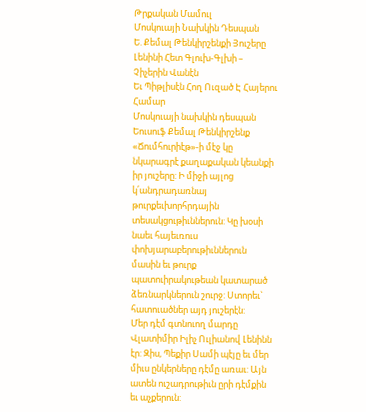Թրքական Մամուլ
Մոսկուայի Նախկին Դեսպան
Ե. Քեմալ Թենկիրշենքի Յուշերը
Լենինի Հետ Գլուխ-Գլխի – Չիչերին Վանէն
Եւ Պիթլիսէն Հող Ուզած Է Հայերու Համար
Մոսկուայի նախկին դեսպան Եուսուֆ Քեմալ Թենկիրշենք «Ճումհուրիէթ»-ի մէջ կը նկարագրէ քաղաքական կեանքի իր յուշերը: Ի միջի այլոց կ՛անդրադառնայ թուրքեւխորհրդային տեսակցութիւններուն: Կը խօսի նաեւ հայեւռուս փոխյարաբերութիւններուն մասին եւ թուրք պատուիրակութեան կատարած ձեռնարկներուն շուրջ: Ստորեւ` հատուածներ այդ յուշերէն:
Մեր դէմ գտնուող մարդը Վլատիմիր Իլիչ Ուլիանով Լենինն էր: Զիս, Պեքիր Սամի պէյը եւ մեր միւս ընկերները դէմը առաւ: Այն ատեն ուշադրութիւն ըրի դէմքին եւ աչքերուն: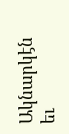Ակնարկէն եւ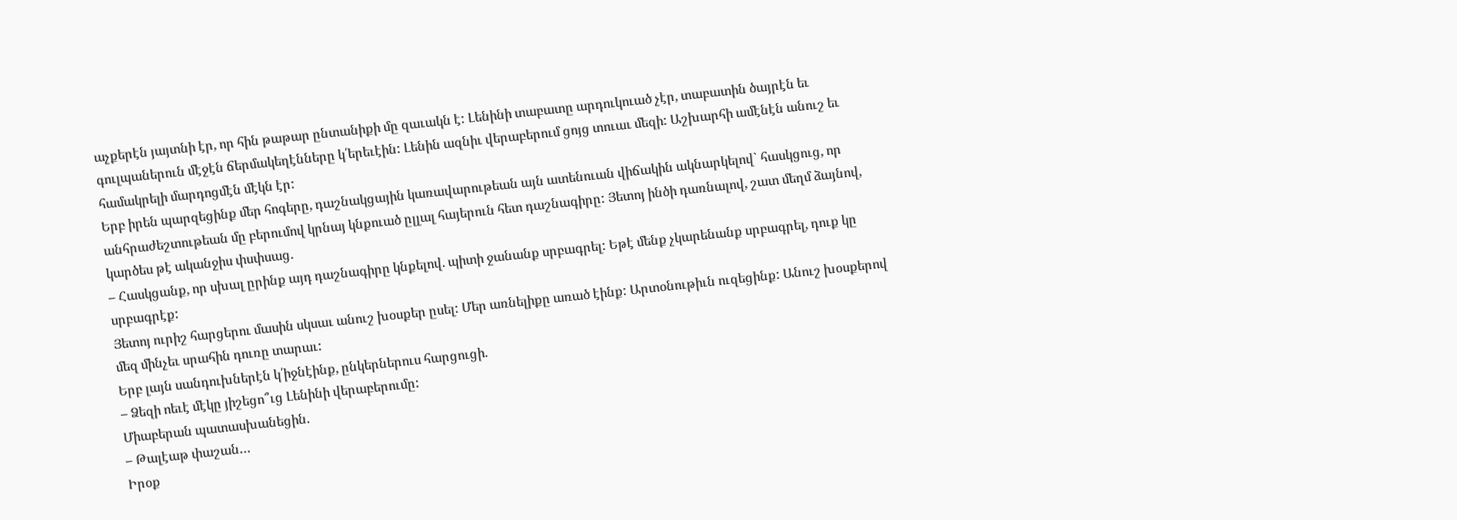աչքերէն յայտնի էր, որ հին թաթար ընտանիքի մը զաւակն է: Լենինի տաբատը արդուկուած չէր, տաբատին ծայրէն եւ գուլպաներուն մէջէն ճերմակեղէնները կ՛երեւէին: Լենին ազնիւ վերաբերում ցոյց տուաւ մեզի: Աշխարհի ամէնէն անուշ եւ համակրելի մարդոցմէն մէկն էր:
Երբ իրեն պարզեցինք մեր հոգերը, դաշնակցային կառավարութեան այն ատենուան վիճակին ակնարկելով` հասկցուց, որ անհրաժեշտութեան մը բերումով կրնայ կնքուած ըլլալ հայերուն հետ դաշնագիրը: Յետոյ ինծի դառնալով, շատ մեղմ ձայնով, կարծես թէ ականջիս փսփսաց.
– Հասկցանք, որ սխալ ըրինք այդ դաշնագիրը կնքելով. պիտի ջանանք սրբագրել: Եթէ մենք չկարենանք սրբագրել, դուք կը սրբագրէք:
Յետոյ ուրիշ հարցերու մասին սկսաւ անուշ խօսքեր ըսել: Մեր առնելիքը առած էինք: Արտօնութիւն ուզեցինք: Անուշ խօսքերով մեզ մինչեւ սրահին դուռը տարաւ:
Երբ լայն սանդուխներէն կ՛իջնէինք, ընկերներուս հարցուցի.
– Ձեզի ոեւէ մէկը յիշեցո՞ւց Լենինի վերաբերումը:
Միաբերան պատասխանեցին.
– Թալէաթ փաշան…
Իրօք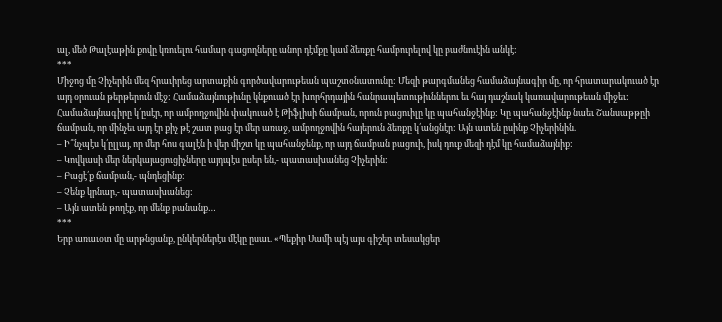ալ, մեծ Թալէաթին քովը կռուելու համար գացողները անոր դէմքը կամ ձեռքը համբուրելով կը բաժնուէին անկէ:
***
Միջոց մը Չիչերին մեզ հրաւիրեց արտաքին գործավարութեան պաշտօնատունը: Մեզի թարգմանեց համաձայնագիր մը, որ հրատարակուած էր այդ օրուան թերթերուն մէջ: Համաձայնութիւնը կնքուած էր խորհրդային հանրապետութիւններու եւ հայ դաշնակ կառավարութեան միջեւ: Համաձայնագիրը կ՛ըսէր, որ ամբողջովին փակուած է Թիֆլիսի ճամբան, որուն բացուիլը կը պահանջէինք: Կը պահանջէինք նաեւ Շանսաթթըի ճամբան, որ մինչեւ այդ էր քիչ թէ շատ բաց էր մեր առաջ, ամբողջովին հայերուն ձեռքը կ՛անցնէր: Այն ատեն ըսինք Չիչերինին.
– Ի՞նչպէս կ՛ըլլայ, որ մեր հոս գալէն ի վեր միշտ կը պահանջենք, որ այդ ճամբան բացուի, իսկ դուք մեզի դէմ կը համաձայնիք:
– Կովկասի մեր ներկայացուցիչները այդպէս ըսեր են,- պատասխանեց Չիչերին:
– Բացէ՛ք ճամբան,- պնդեցինք:
– Չենք կրնար,- պատասխանեց:
– Այն ատեն թողէք, որ մենք բանանք…
***
Երբ առաւօտ մը արթնցանք, ընկերներէս մէկը ըսաւ. «Պեքիր Սամի պէյ այս գիշեր տեսակցեր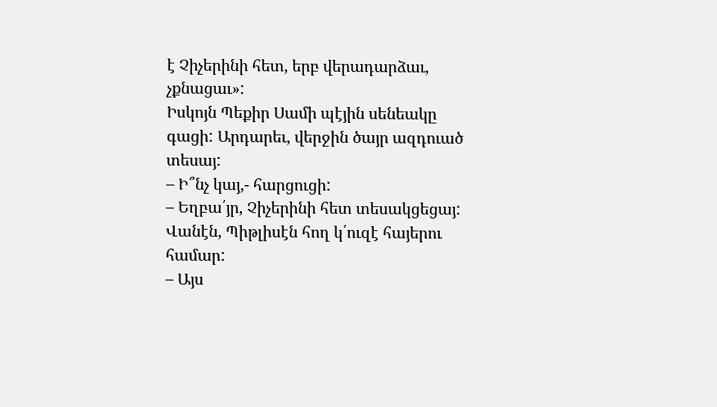է Չիչերինի հետ, երբ վերադարձաւ, չքնացաւ»:
Իսկոյն Պեքիր Սամի պէյին սենեակը գացի: Արդարեւ, վերջին ծայր ազդուած տեսայ:
– Ի՞նչ կայ,- հարցուցի:
– Եղբա՛յր, Չիչերինի հետ տեսակցեցայ: Վանէն, Պիթլիսէն հող կ՛ուզէ հայերու համար:
– Այս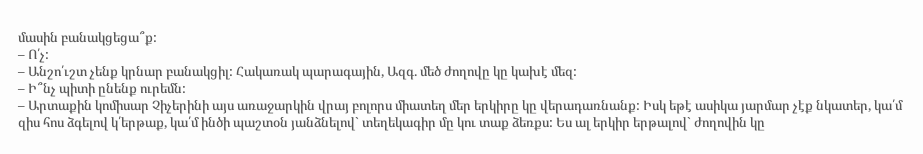մասին բանակցեցա՞ք:
– Ո՛չ:
– Անշո՛ւշտ չենք կրնար բանակցիլ: Հակառակ պարագային, Ազգ. մեծ ժողովը կը կախէ մեզ:
– Ի՞նչ պիտի ընենք ուրեմն:
– Արտաքին կոմիսար Չիչերինի այս առաջարկին վրայ բոլորս միատեղ մեր երկիրը կը վերադառնանք: Իսկ եթէ ասիկա յարմար չէք նկատեր, կա՛մ զիս հոս ձգելով կ՛երթաք, կա՛մ ինծի պաշտօն յանձնելով` տեղեկագիր մը կու տաք ձեռքս: Ես ալ երկիր երթալով` ժողովին կը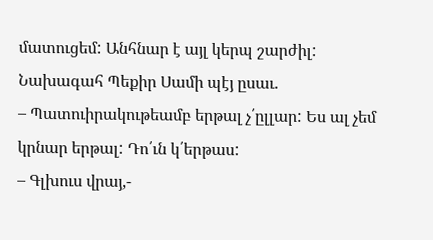մատուցեմ: Անհնար է այլ կերպ շարժիլ:
Նախագահ Պեքիր Սամի պէյ ըսաւ.
– Պատուիրակութեամբ երթալ չ՛ըլլար: Ես ալ չեմ կրնար երթալ: Դո՛ւն կ՛երթաս:
– Գլխուս վրայ,-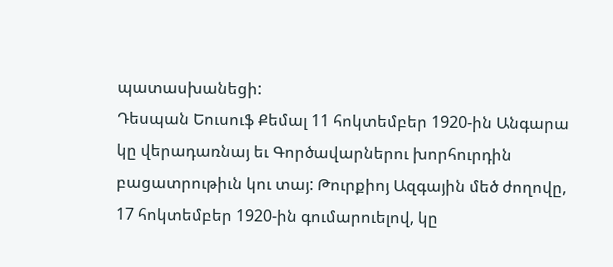պատասխանեցի:
Դեսպան Եուսուֆ Քեմալ 11 հոկտեմբեր 1920-ին Անգարա կը վերադառնայ եւ Գործավարներու խորհուրդին բացատրութիւն կու տայ: Թուրքիոյ Ազգային մեծ ժողովը, 17 հոկտեմբեր 1920-ին գումարուելով, կը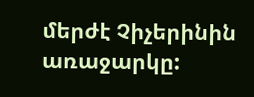մերժէ Չիչերինին առաջարկը: